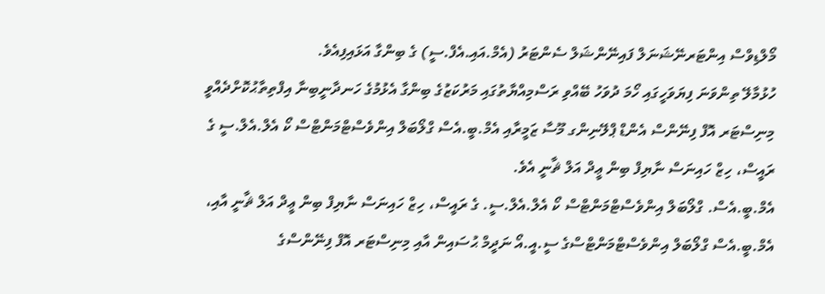މޯލްޑިވްސް އިންޓަރނޭޝަނަލް ފައިނޭންޝަލް ސެންޓަރު (އެމް.އައި.އެފް.ސީ) ގެ ބިންގާ އަޅައިފިއެވެ.
ހުޅުމާލޭ ތިންވަނަ ފިޔަވަހީގައި ހޯމަ ދުވަހު ބޭއްވި ރަސްމިއްޔާތުގައި މަރުކަޒުގެ ބިންގާ އެޅުމުގެ ހަނދާނީބިނާ އިފްތިތާޙުކޮށްދެއްވީ މިނިސްޓަރ އޮފް ފިނޭންސް އެންޑް ޕްލޭނިންގ މޫސާ ޒަމީރާއި އެމް.ބީ.އެސް ގްލޯބަލް އިންވެސްޓްމަންޓްސް ކޯ އެލް.އެލް.ސީ ގެ ރައީސް، ހިޒް ހައިނަސް ނާޔިފް ބިން ޢީދް އަލް ޘާނީ އެވެ.
އެމް.ބީ.އެސް. ގްލޯބަލް އިންވެސްޓްމަންޓްސް ކޯ އެލް.އެލް.ސީ. ގެ ރައީސް، ހިޒް ހައިނަސް ނާޔިފް ބިން ޢީދް އަލް ޘާނީ އާއި، އެމް.ބީ.އެސް ގްލޯބަލް އިންވެސްޓްމަންޓްސްގެ ސީ.އީ.އޯ ނަދީމް ޙުސައިން އާއި މިނިސްޓަރ އޮފް ފިނޭންސްގެ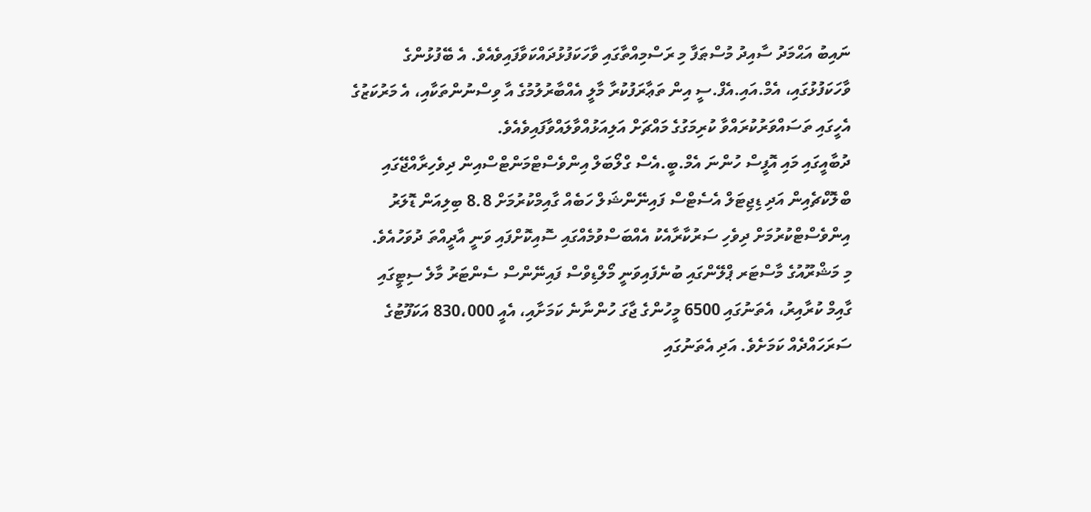ނައިބު އަޙްމަދު ސާއިދު މުސްޠަފާ މި ރަސްމިއްތާގައި ވާހަކަފުޅުދައްކަވާފައިވެއެވެ. އެ ބޭފުޅުންގެ ވާހަކަފުޅުގައި، އެމް.އައި.އެފް.ސީ އިން ތަޢާރަފުކުރާ މާލީ އެއްބާރުލުމުގެ އާ ވިސްނުންތަކާއި، އެ މަރުކަޒުގެ އެހީގައި ތަސައްވަރުކުރައްވާ ކުރިމަގުގެ މައްޗަށް އަލިއަޅުއްވާލައްވާފައިވެއެވެ.
ދުބާއީގައި މައި އޮފީސް ހުންނަ އެމް.ބީ.އެސް ގްލޯބަލް އިންވެސްޓްމަންޓްސްއިން ދިވެހިރާއްޖޭގައި ބްލޮކްޗެއިން އަދި ޑިޖިޓަލް އެސެޓްސް ފައިނޭންޝަލް ހަބެއް ގާއިމްކުރުމަށް 8.8 ބިލިއަން ޑޮލަރު އިންވެސްޓްކުރުމަށް ދިވެހި ސަރުކާރާއެކު އެއްބަސްވުމެއްގައި ސޮއިކޮށްފައި ވަނީ އާދީއްތަ ދުވަހުއެވެ.
މި މަޝްރޫއުގެ މާސްޓަރ ޕްލޭންގައި ބުނެފައިވަނީ މޯލްޑިވްސް ފައިނޭންސް ސެންޓަރު މާލެ ސިޓީގައި ގާއިމް ކުރާއިރު، އެތަނުގައި 6500 މީހުންގެ ޖާގަ ހުންނާނެ ކަމަށާއި، އެއީ 830،000 އަކަފޫޓުގެ ސަރަހައްދެއް ކަމަށެވެ. އަދި އެތަނުގައި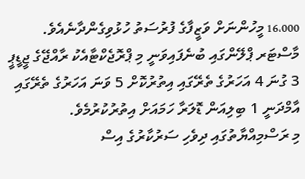16،000 މީހުންނަށް ވަޒީފާގެ ފުރުސަތު ހުޅުވިގެންދާނެއެވެ.
މާސްޓަރ ޕްލޭންގައި ބުނެފައިވަނީ މި ޕްރޮޖެކްޓާއެކު ރާއްޖޭގެ ޖީޑީޕީ 3 ގުނަ 4 އަހަރުގެ ތެރޭގައި އިތުރުކޮށް 5 ވަނަ އަހަރުގެ ތެރޭގައި އާމްދަނީ 1 ބިލިއަން ޑޮލަރާ ހަމައަށް އިތުރުކުރުމެވެ.
މި ރަސްމިއްޔާތުގައި ދިވެހި ސަރުކާރުގެ އިސް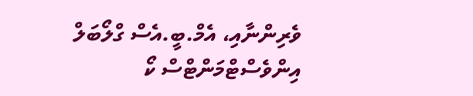ވެރިންނާއި، އެމް.ބީ.އެސް ގްލޯބަލް އިންވެސްޓްމަންޓްސް ކޯ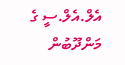އެލް.އެލް.ސީ ގެ މަންދޫބުން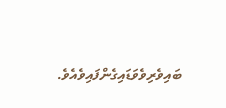ބައިވެރިވެވަޑައިގެންފައިވެއެވެ.